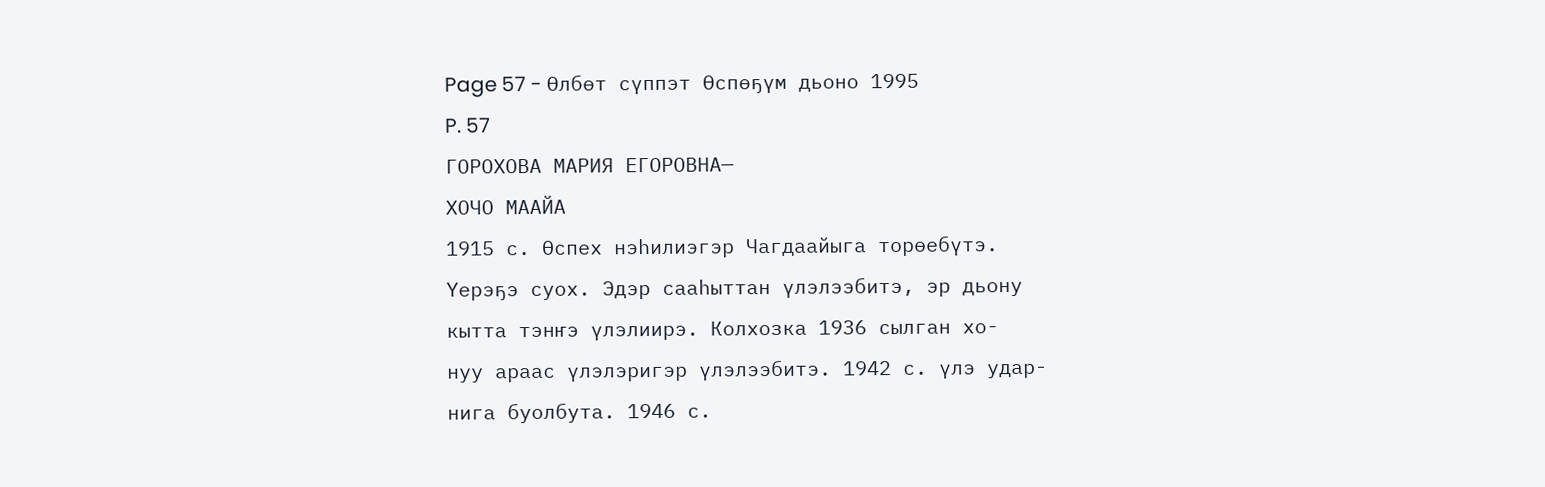Page 57 - Өлбөт сүппэт Өспөҕүм дьоно 1995
P. 57
ГОРОХОВА МАРИЯ ЕГОРОВНА—
ХОЧО МААЙА
1915 с. Өспех нэһилиэгэр Чагдаайыга торөебүтэ.
Үерэҕэ суох. Эдэр сааһыттан үлэлээбитэ, эр дьону
кытта тэнҥэ үлэлиирэ. Колхозка 1936 сылган хо-
нуу араас үлэлэригэр үлэлээбитэ. 1942 с. үлэ удар-
нига буолбута. 1946 с.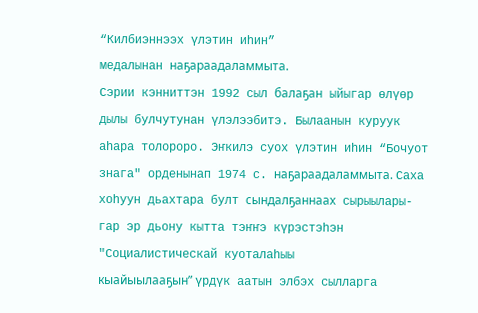“Килбиэннээх үлэтин иһин”
медалынан наҕараадаламмыта.
Сэрии кэнниттэн 1992 сыл балаҕан ыйыгар өлүөр
дылы булчутунан үлэлээбитэ. Былаанын куруук
аһара толороро. Эҥкилэ суох үлэтин иһин “Бочуот
знага" орденынап 1974 с. наҕараадаламмыта. Саха
хоһуун дьахтара булт сындалҕаннаах сырыылары-
гар эр дьону кытта тэҥҥэ күрэстэһэн "Социалистическай куоталаһыы
кыайыылааҕын” үрдүк аатын элбэх сылларга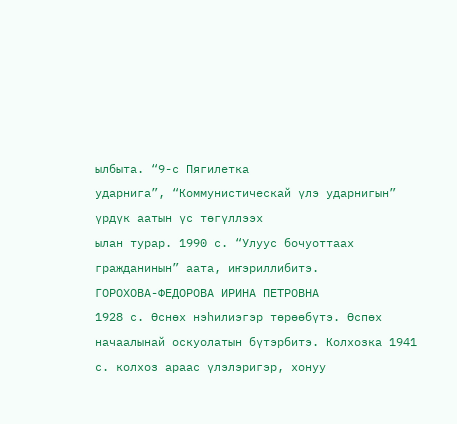ылбыта. “9-с Пягилетка
ударнига”, “Коммунистическай үлэ ударнигын” үрдүк аатын үс төгүллээх
ылан турар. 1990 с. “Улуус бочуоттаах гражданинын” аата, иҥэриллибитэ.
ГОРОХОВА-ФЕДОРОВА ИРИНА ПЕТРОВНА
1928 с. Өснөх нэһилиэгэр төрөөбүтэ. Өспөх
начаалынай оскуолатын бүтэрбитэ. Колхозка 1941
с. колхоз араас үлэлэригэр, хонуу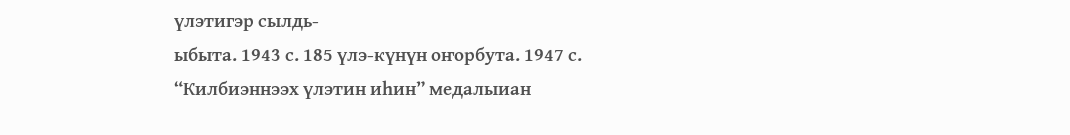үлэтигэр сылдь-
ыбыта. 1943 с. 185 үлэ-күнүн оҥорбута. 1947 с.
“Килбиэннээх үлэтин иһин” медалыиан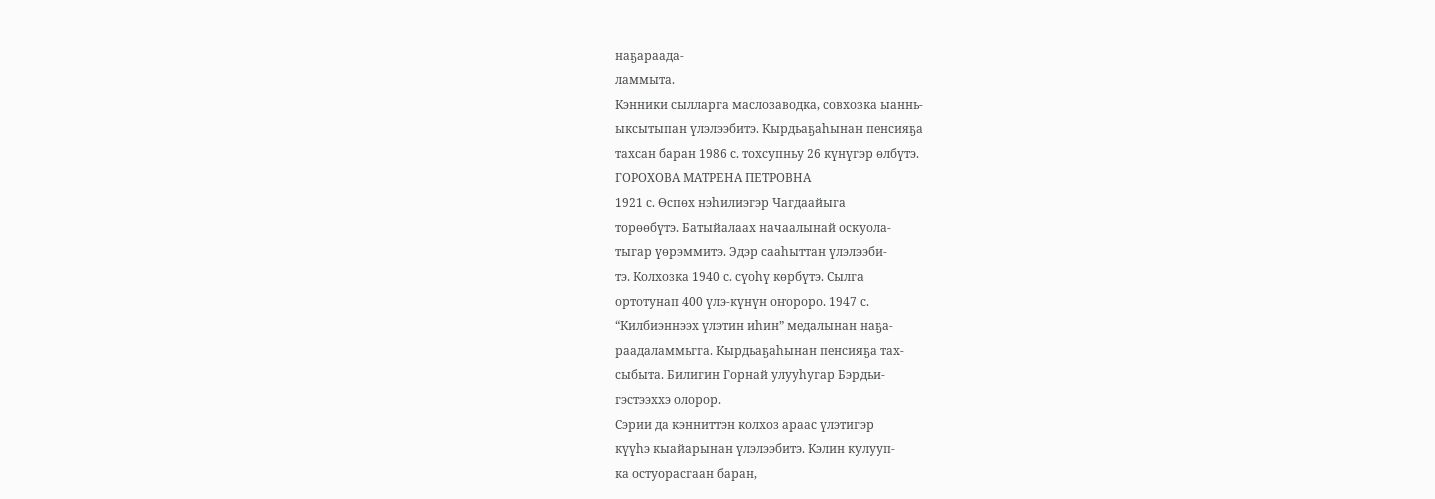наҕараада-
ламмыта.
Кэнники сылларга маслозаводка, совхозка ыаннь-
ыксытыпан үлэлээбитэ. Кырдьаҕаһынан пенсияҕа
тахсан баран 1986 с. тохсупньу 26 күнүгэр өлбүтэ.
ГОРОХОВА МАТРЕНА ПЕТРОВНА
1921 с. Өспөх нэһилиэгэр Чагдаайыга
торөөбүтэ. Батыйалаах начаалынай оскуола-
тыгар үөрэммитэ. Эдэр сааһыттан үлэлээби-
тэ. Колхозка 1940 с. сүоһү көрбүтэ. Сылга
ортотунап 400 үлэ-күнүн оҥороро. 1947 с.
“Килбиэннээх үлэтин иһин” медалынан наҕа-
раадаламмьгга. Кырдьаҕаһынан пенсияҕа тах-
сыбыта. Билигин Горнай улууһугар Бэрдьи-
гэстээххэ олорор.
Сэрии да кэнниттэн колхоз араас үлэтигэр
күүһэ кыайарынан үлэлээбитэ. Кэлин кулууп-
ка остуорасгаан баран,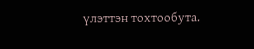үлэттэн тохтообута.